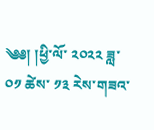༄༅། །ཕྱི་ལོ་ ༢༠༢༢ ཟླ་ ༠༡ ཚེས་ ༡༣ རེས་གཟའ་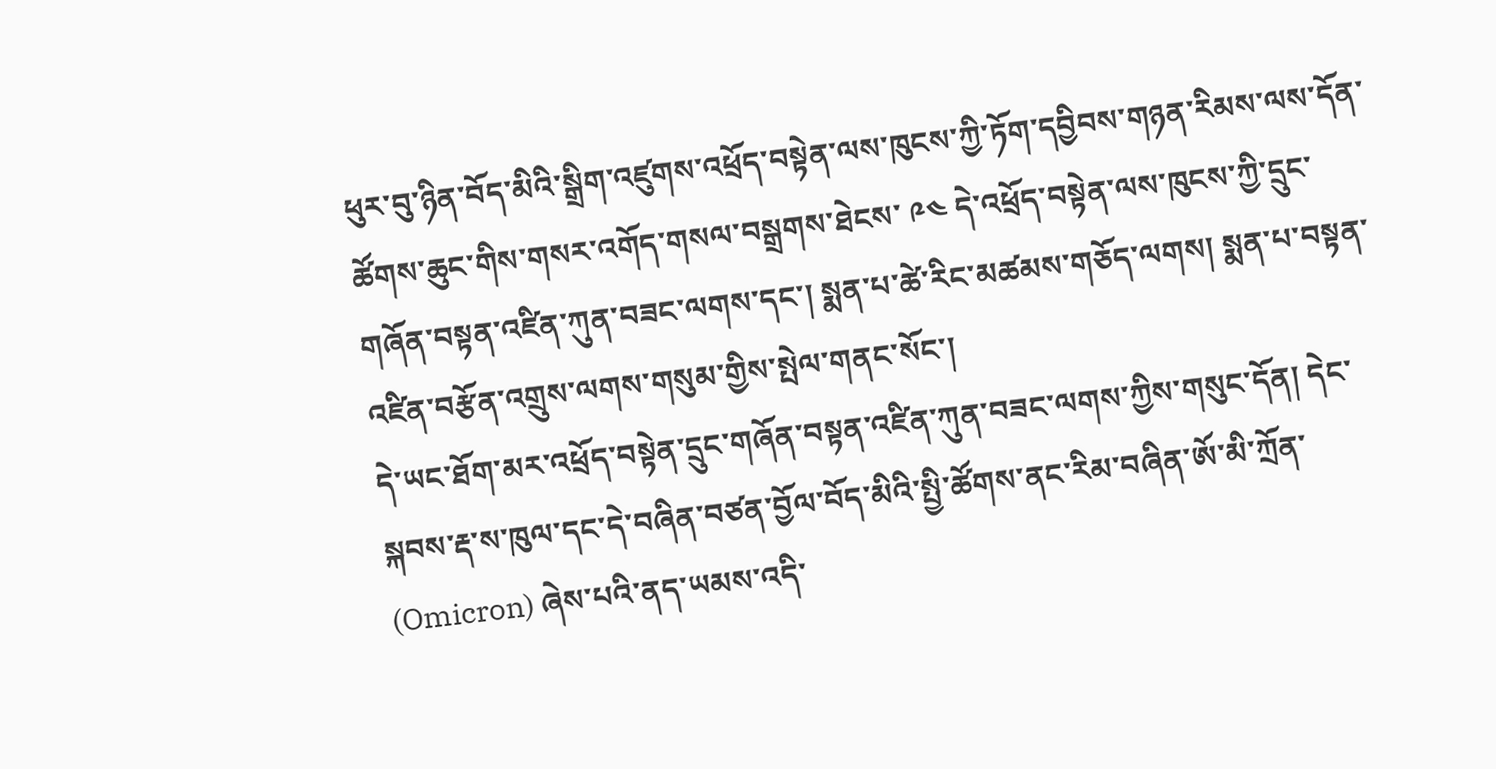ཕུར་བུ་ཉིན་བོད་མིའི་སྒྲིག་འཛུགས་འཕྲོད་བསྟེན་ལས་ཁུངས་ཀྱི་ཏོག་དབྱིབས་གཉན་རིམས་ལས་དོན་ཚོགས་ཆུང་གིས་གསར་འགོད་གསལ་བསྒྲགས་ཐེངས་ ༩༤ དེ་འཕྲོད་བསྟེན་ལས་ཁུངས་ཀྱི་དྲུང་གཞོན་བསྟན་འཛིན་ཀུན་བཟང་ལགས་དང་། སྨན་པ་ཚེ་རིང་མཚམས་གཅོད་ལགས། སྨན་པ་བསྟན་འཛིན་བརྩོན་འགྲུས་ལགས་གསུམ་གྱིས་སྤེལ་གནང་སོང་།
དེ་ཡང་ཐོག་མར་འཕྲོད་བསྟེན་དྲུང་གཞོན་བསྟན་འཛིན་ཀུན་བཟང་ལགས་ཀྱིས་གསུང་དོན། དེང་སྐབས་རྡ་ས་ཁུལ་དང་དེ་བཞིན་བཙན་བྱོལ་བོད་མིའི་སྤྱི་ཚོགས་ནང་རིམ་བཞིན་ཨོ་མི་ཀྲོན་ (Omicron) ཞེས་པའི་ནད་ཡམས་འདི་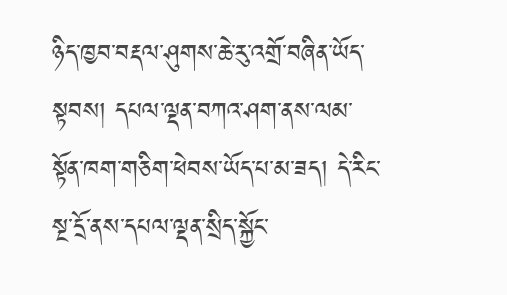ཉིད་ཁྱབ་བརྡལ་ཤུགས་ཆེ་རུ་འགྲོ་བཞིན་ཡོད་སྟབས། དཔལ་ལྡན་བཀའ་ཤག་ནས་ལམ་སྟོན་ཁག་གཅིག་ཕེབས་ཡོད་པ་མ་ཟད། དེ་རིང་སྔ་དྲོ་ནས་དཔལ་ལྡན་སྲིད་སྐྱོང་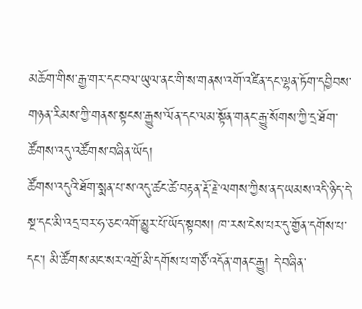མཆོག་གིས་རྒྱ་གར་དང་བལ་ཡུལ་ནང་གི་ས་གནས་འགོ་འཛིན་དང་ལྷན་ཏོག་དབྱིབས་གཉན་རིམས་ཀྱི་གནས་སྟངས་རྒྱུས་ལོན་དང་ལམ་སྟོན་གནང་རྒྱུ་སོགས་ཀྱི་དྲ་ཐོག་ཚོགས་འདུ་འཚོགས་བཞིན་ཡོད།
ཚོགས་འདུའི་ཐོག་སྨན་པ་ས་འདུ་ཚང་ཚེ་བརྟན་རྡོ་རྗེ་ལགས་ཀྱིས་ནད་ཡམས་འདི་ཉིད་དེ་སྔ་དང་མི་འདྲ་བར་ཧ་ཅང་འགོ་མྱུར་པོ་ཡོད་སྟབས། ཁ་རས་ངེས་པར་དུ་གྱོན་དགོས་པ་དང་། མི་ཚོགས་མང་སར་འགྲོ་མི་དགོས་པ་གཙོ་འདོན་གནང་རྒྱུ། དེ་བཞིན་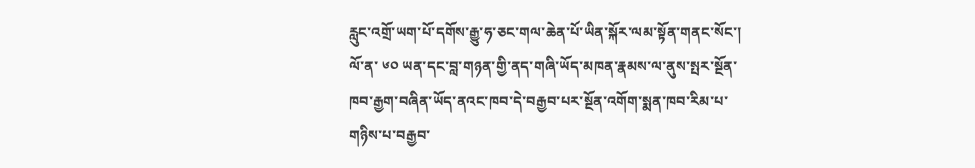རླུང་འགྲོ་ཡག་པོ་དགོས་རྒྱུ་ཧ་ཅང་གལ་ཆེན་པོ་ཡིན་སྐོར་ལམ་སྟོན་གནང་སོང་།
ལོ་ན་ ༦༠ ཡན་དང་བླ་གཉན་གྱི་ནད་གཞི་ཡོད་མཁན་རྣམས་ལ་ནུས་སྤར་སྔོན་ཁབ་རྒྱག་བཞིན་ཡོད་ནའང་ཁབ་དེ་བརྒྱབ་པར་སྔོན་འགོག་སྨན་ཁབ་རིམ་པ་གཉིས་པ་བརྒྱབ་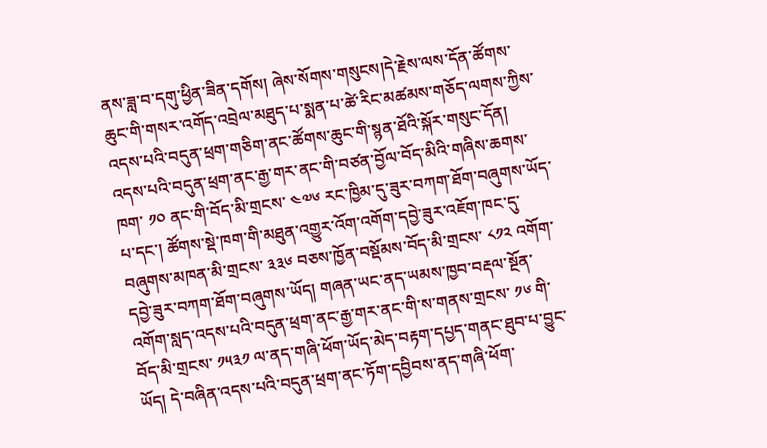ནས་ཟླ་བ་དགུ་ཕྱིན་ཟིན་དགོས། ཞེས་སོགས་གསུངས།དེ་རྗེས་ལས་དོན་ཚོགས་ཆུང་གི་གསར་འགོད་འབྲེལ་མཐུད་པ་སྨན་པ་ཚེ་རིང་མཚམས་གཅོད་ལགས་ཀྱིས་འདས་པའི་བདུན་ཕྲག་གཅིག་ནང་ཚོགས་ཆུང་གི་སྙན་ཐོའི་སྐོར་གསུང་དོན། འདས་པའི་བདུན་ཕྲག་ནང་རྒྱ་གར་ནང་གི་བཙན་བྱོལ་བོད་མིའི་གཞིས་ཆགས་ཁག་ ༡༠ ནང་གི་བོད་མི་གྲངས་ ༤༧༦ རང་ཁྱིམ་དུ་ཟུར་བཀག་ཐོག་བཞུགས་ཡོད་པ་དང་། ཚོགས་སྡེ་ཁག་གི་མཐུན་འགྱུར་འོག་འགོག་དབྱེ་ཟུར་འཇོག་ཁང་དུ་བཞུགས་མཁན་མི་གྲངས་ ༣༣༦ བཅས་ཁྱོན་བསྡོམས་བོད་མི་གྲངས་ ༨༡༢ འགོག་དབྱེ་ཟུར་བཀག་ཐོག་བཞུགས་ཡོད། གཞན་ཡང་ནད་ཡམས་ཁྱབ་བརྡལ་སྔོན་འགོག་སླད་འདས་པའི་བདུན་ཕྲག་ནང་རྒྱ་གར་ནང་གི་ས་གནས་གྲངས་ ༡༦ གི་བོད་མི་གྲངས་ ༡༥༣༡ ལ་ནད་གཞི་ཕོག་ཡོད་མེད་བརྟག་དཔྱད་གནང་ཐུབ་པ་བྱུང་ཡོད། དེ་བཞིན་འདས་པའི་བདུན་ཕྲག་ནང་ཏོག་དབྱིབས་ནད་གཞི་ཕོག་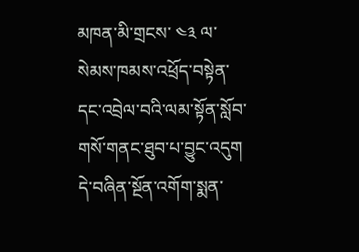མཁན་མི་གྲངས་ ༤༣ ལ་སེམས་ཁམས་འཕྲོད་བསྟེན་དང་འབྲེལ་བའི་ལམ་སྟོན་སློབ་གསོ་གནང་ཐུབ་པ་བྱུང་འདུག
དེ་བཞིན་སྔོན་འགོག་སྨན་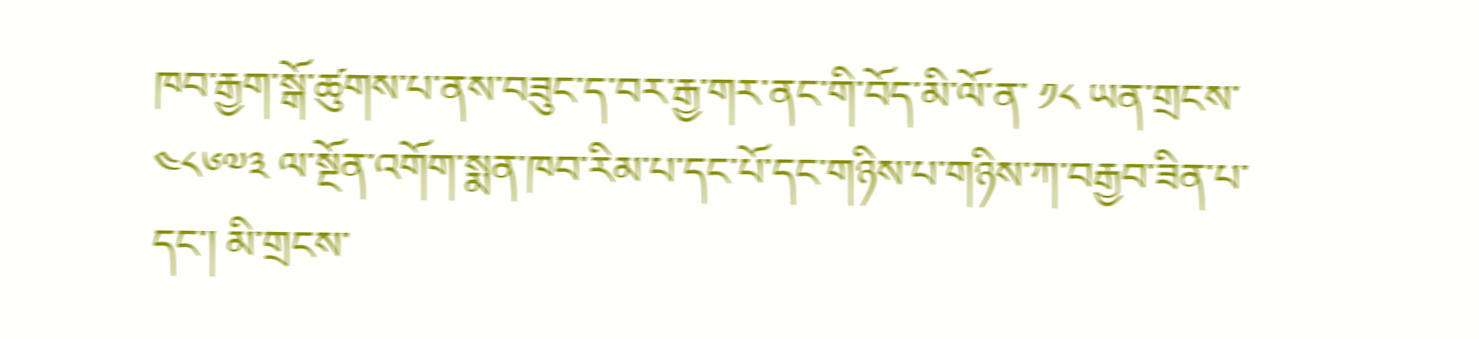ཁབ་རྒྱག་སྒོ་ཚུགས་པ་ནས་བཟུང་ད་བར་རྒྱ་གར་ནང་གི་བོད་མི་ལོ་ན་ ༡༨ ཡན་གྲངས་ ༤༨༦༧༣ ལ་སྔོན་འགོག་སྨན་ཁབ་རིམ་པ་དང་པོ་དང་གཉིས་པ་གཉིས་ཀ་བརྒྱབ་ཟིན་པ་དང་། མི་གྲངས་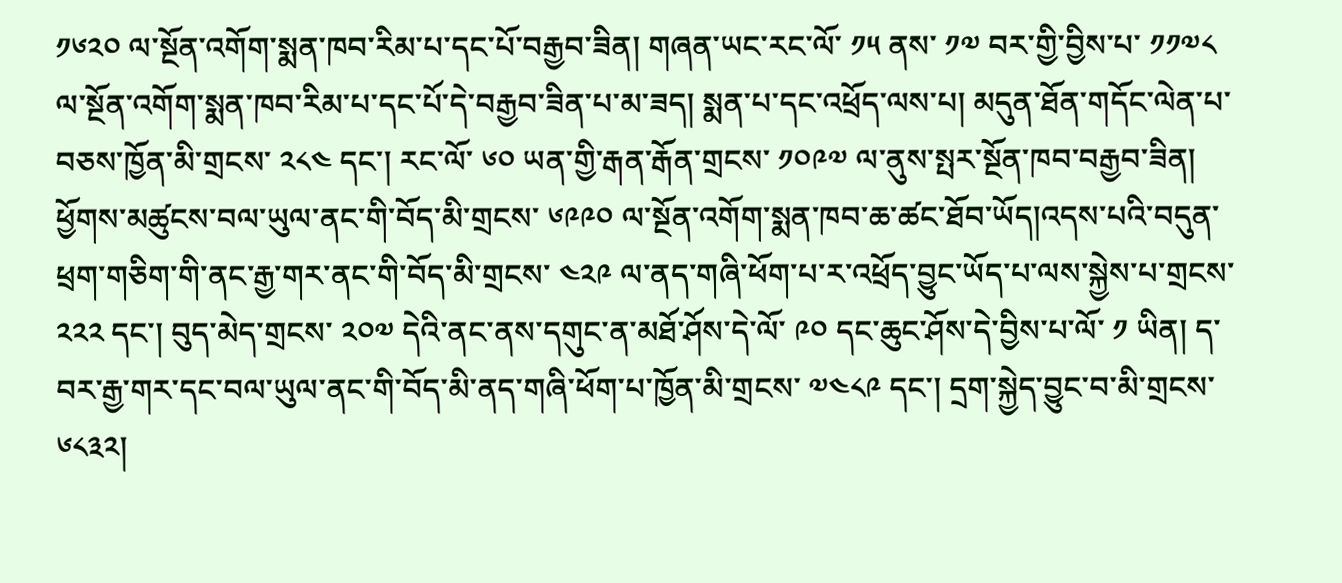༡༦༢༠ ལ་སྔོན་འགོག་སྨན་ཁབ་རིམ་པ་དང་པོ་བརྒྱབ་ཟིན། གཞན་ཡང་རང་ལོ་ ༡༥ ནས་ ༡༧ བར་གྱི་བྱིས་པ་ ༡༡༧༨ ལ་སྔོན་འགོག་སྨན་ཁབ་རིམ་པ་དང་པོ་དེ་བརྒྱབ་ཟིན་པ་མ་ཟད། སྨན་པ་དང་འཕྲོད་ལས་པ། མདུན་ཐོན་གདོང་ལེན་པ་བཅས་ཁྱོན་མི་གྲངས་ ༢༨༤ དང་། རང་ལོ་ ༦༠ ཡན་གྱི་རྒན་རྒོན་གྲངས་ ༡༠༩༧ ལ་ནུས་སྤར་སྔོན་ཁབ་བརྒྱབ་ཟིན། ཕྱོགས་མཚུངས་བལ་ཡུལ་ནང་གི་བོད་མི་གྲངས་ ༦༩༩༠ ལ་སྔོན་འགོག་སྨན་ཁབ་ཆ་ཚང་ཐོབ་ཡོད།འདས་པའི་བདུན་ཕྲག་གཅིག་གི་ནང་རྒྱ་གར་ནང་གི་བོད་མི་གྲངས་ ༤༢༩ ལ་ནད་གཞི་ཕོག་པ་ར་འཕྲོད་བྱུང་ཡོད་པ་ལས་སྐྱེས་པ་གྲངས་ ༢༢༢ དང་། བུད་མེད་གྲངས་ ༢༠༧ དེའི་ནང་ནས་དགུང་ན་མཐོ་ཤོས་དེ་ལོ་ ༩༠ དང་ཆུང་ཤོས་དེ་བྱིས་པ་ལོ་ ༡ ཡིན། ད་བར་རྒྱ་གར་དང་བལ་ཡུལ་ནང་གི་བོད་མི་ནད་གཞི་ཕོག་པ་ཁྱོན་མི་གྲངས་ ༧༤༨༩ དང་། དྲག་སྐྱེད་བྱུང་བ་མི་གྲངས་ ༦༨༣༢།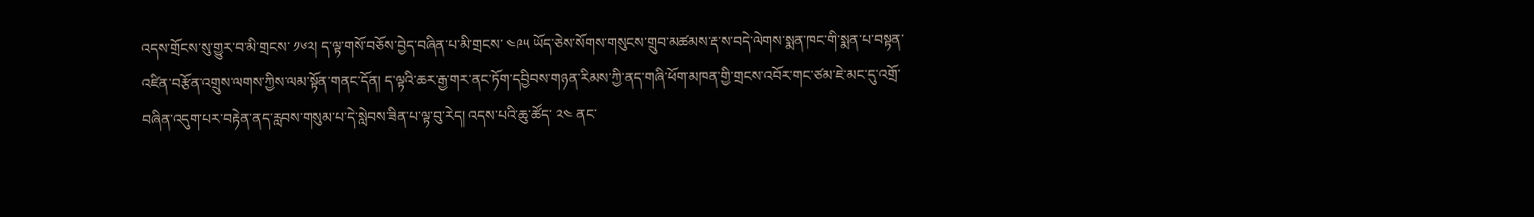འདས་གྲོངས་སུ་གྱུར་བ་མི་གྲངས་ ༡༦༢། ད་ལྟ་གསོ་བཅོས་བྱེད་བཞིན་པ་མི་གྲངས་ ༤༩༥ ཡོད་ཅེས་སོགས་གསུངས་གྲུབ་མཚམས་རྡ་ས་བདེ་ལེགས་སྨན་ཁང་གི་སྨན་པ་བསྟན་འཛིན་བརྩོན་འགྲུས་ལགས་ཀྱིས་ལམ་སྟོན་གནང་དོན། ད་ལྟའི་ཆར་རྒྱ་གར་ནང་ཏོག་དབྱིབས་གཉན་རིམས་ཀྱི་ནད་གཞི་ཕོག་མཁན་གྱི་གྲངས་འབོར་གང་ཙམ་ཇེ་མང་དུ་འགྲོ་བཞིན་འདུག་པར་བརྟེན་ནད་རླབས་གསུམ་པ་དེ་སླེབས་ཟིན་པ་ལྟ་བུ་རེད། འདས་པའི་ཆུ་ཚོད་ ༢༤ ནང་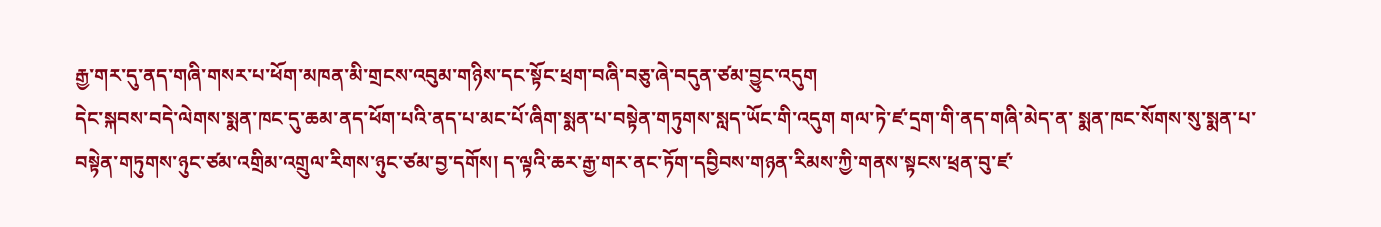རྒྱ་གར་དུ་ནད་གཞི་གསར་པ་ཕོག་མཁན་མི་གྲངས་འབུམ་གཉིས་དང་སྟོང་ཕྲག་བཞི་བཅུ་ཞེ་བདུན་ཙམ་བྱུང་འདུག
དེང་སྐབས་བདེ་ལེགས་སྨན་ཁང་དུ་ཆམ་ནད་ཕོག་པའི་ནད་པ་མང་པོ་ཞིག་སྨན་པ་བསྟེན་གཏུགས་སླད་ཡོང་གི་འདུག གལ་ཏེ་ཛ་དྲག་གི་ནད་གཞི་མེད་ན་ སྨན་ཁང་སོགས་སུ་སྨན་པ་བསྟེན་གཏུགས་ཉུང་ཙམ་འགྲིམ་འགྲུལ་རིགས་ཉུང་ཙམ་བྱ་དགོས། ད་ལྟའི་ཆར་རྒྱ་གར་ནང་ཏོག་དབྱིབས་གཉན་རིམས་ཀྱི་གནས་སྟངས་ཕྲན་བུ་ཛ་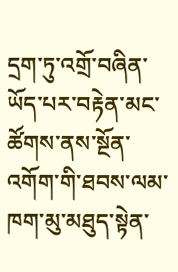དྲག་ཏུ་འགྲོ་བཞིན་ཡོད་པར་བརྟེན་མང་ཚོགས་ནས་སྔོན་འགོག་གི་ཐབས་ལམ་ཁག་མུ་མཐུད་སྟེན་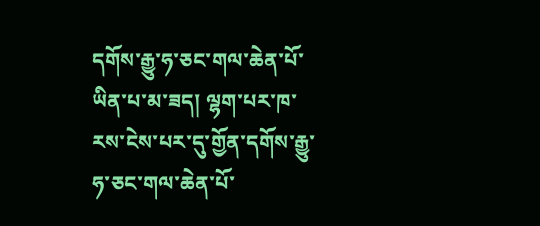དགོས་རྒྱུ་ཧ་ཅང་གལ་ཆེན་པོ་ཡིན་པ་མ་ཟད། ལྷག་པར་ཁ་རས་ངེས་པར་དུ་གྱོན་དགོས་རྒྱུ་ཧ་ཅང་གལ་ཆེན་པོ་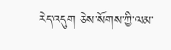རེད་འདུག ཅེས་སོགས་ཀྱི་ལམ་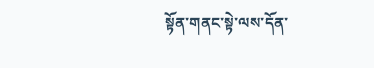སྟོན་གནང་སྟེ་ལས་དོན་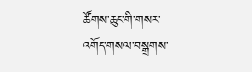ཚོགས་ཆུང་གི་གསར་འགོད་གསལ་བསྒྲགས་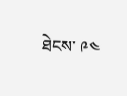ཐེངས་ ༩༤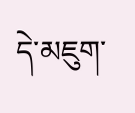དེ་མཇུག་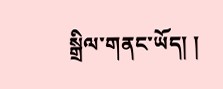སྒྲིལ་གནང་ཡོད། །